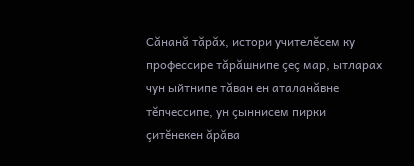Сăнанă тăрăх, истори учителĕсем ку профессире тăрăшнипе çеç мар, ытларах чун ыйтнипе тăван ен аталанăвне тĕпчессипе, ун çыннисем пирки çитĕнекен ăрăва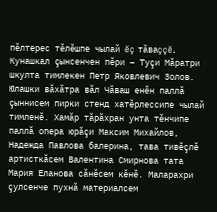пĕлтерес тĕлĕшпе чылай ĕç тăваççĕ. Кунашкал çынсенчен пĕри – Туçи Мăратри шкулта тимлекен Петр Яковлевич Золов.
Юлашки вăхăтра вăл Чăваш енĕн паллă çыннисем пирки стенд хатĕрлессипе чылай тимленĕ. Хамăр тăрăхран унта тĕнчипе паллă опера юрăçи Максим Михайлов, Надежда Павлова балерина, тава тивĕçлĕ артисткăсем Валентина Смирнова тата Мария Еланова сăнĕсем кĕнĕ. Маларахри çулсенче пухнă материалсем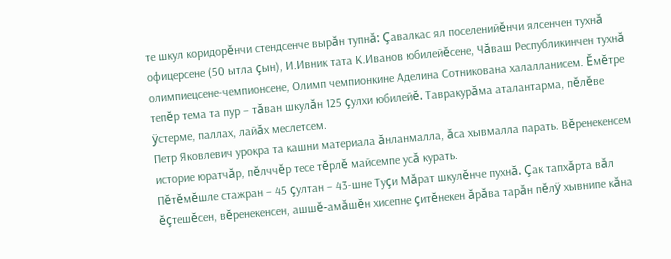те шкул коридорĕнчи стендсенче вырăн тупнă: Çавалкас ял поселенийĕнчи ялсенчен тухнă офицерсене (50 ытла çын), И.Ивник тата К.Иванов юбилейĕсене, Чăваш Республикинчен тухнă олимпиецсене-чемпионсене, Олимп чемпионкине Аделина Сотникована халалланисем. Ĕмĕтре тепĕр тема та пур – тăван шкулăн 125 çулхи юбилейĕ. Тавракурăма аталантарма, пĕлĕве ÿстерме, паллах, лайăх меслетсем.
Петр Яковлевич урокра та кашни материала ăнланмалла, ăса хывмалла парать. Вĕренекенсем историе юратчăр, пĕлччĕр тесе тĕрлĕ майсемпе усă курать.
Пĕтĕмĕшле стажран – 45 çултан – 43-шне Туçи Мăрат шкулĕнче пухнă. Çак тапхăрта вăл ĕçтешĕсен, вĕренекенсен, ашшĕ-амăшĕн хисепне çитĕнекен ăрăва тарăн пĕлÿ хывнипе кăна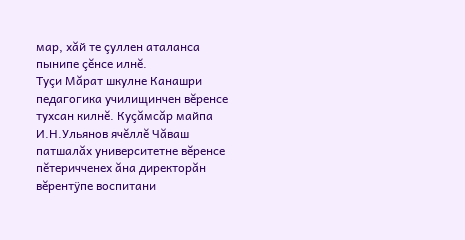мар, хăй те çуллен аталанса пынипе çĕнсе илнĕ.
Туçи Мăрат шкулне Канашри педагогика училищинчен вĕренсе тухсан килнĕ. Куçăмсăр майпа И.Н.Ульянов ячĕллĕ Чăваш патшалăх университетне вĕренсе пĕтеричченех ăна директорăн вĕрентÿпе воспитани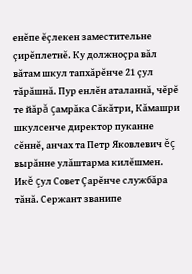енĕпе ĕçлекен заместительне çирĕплетнĕ. Ку должноçра вăл вăтам шкул тапхăрĕнче 21 çул тăрăшнă. Пур енлĕн аталаннă, чĕрĕ те йăрă çамрăка Сăкăтри, Кăмашри шкулсенче директор пуканне сĕннĕ, анчах та Петр Яковлевич ĕç вырăнне улăштарма килĕшмен.
Икĕ çул Совет Çарĕнче службăра тăнă. Сержант званипе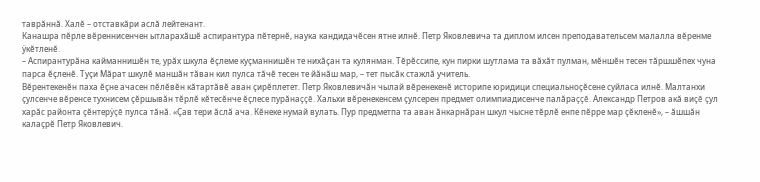таврăннă. Халĕ – отставкăри аслă лейтенант.
Канашра пĕрле вĕреннисенчен ытларахăшĕ аспирантура пĕтернĕ, наука кандидачĕсен ятне илнĕ. Петр Яковлевича та диплом илсен преподавательсем малалла вĕренме ÿкĕтленĕ.
– Аспирантурăна кайманнишĕн те, урăх шкула ĕçлеме куçманнишĕн те нихăçан та кулянман. Тĕрĕссипе, кун пирки шутлама та вăхăт пулман, мĕншĕн тесен тăршшĕпех чуна парса ĕçленĕ. Туçи Мăрат шкулĕ маншăн тăван кил пулса тăчĕ тесен те йăнăш мар, – тет пысăк стажлă учитель.
Вĕрентекенĕн паха ĕçне ачасен пĕлĕвĕн кăтартăвĕ аван çирĕплетет. Петр Яковлевичăн чылай вĕренекенĕ историпе юридици специальноçĕсене суйласа илнĕ. Малтанхи çулсенче вĕренсе тухнисем çĕршывăн тĕрлĕ кĕтесĕнче ĕçлесе пурăнаççĕ. Хальхи вĕренекенсем çулсерен предмет олимпиадисенче палăраççĕ. Александр Петров акă виçĕ çул харăс районта çĕнтерÿçĕ пулса тăнă. «Çав тери ăслă ача. Кĕнеке нумай вулать. Пур предметпа та аван ăнкарнăран шкул чысне тĕрлĕ енпе пĕрре мар çĕкленĕ», – ăшшăн калаçрĕ Петр Яковлевич.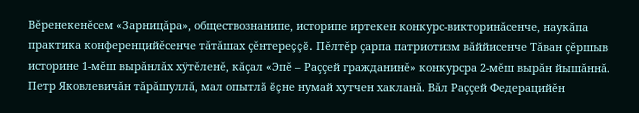Вĕренекенĕсем «Зарницăра», обществознанипе, историпе иртекен конкурс-викторинăсенче, наукăпа практика конференцийĕсенче тăтăшах çĕнтереççĕ. Пĕлтĕр çарпа патриотизм вăййисенче Тăван çĕршыв историне 1-мĕш вырăнлăх хÿтĕленĕ, кăçал «Эпĕ – Раççей гражданинĕ» конкурсра 2-мĕш вырăн йышăннă.
Петр Яковлевичăн тăрăшуллă, мал опытлă ĕçне нумай хутчен хакланă. Вăл Раççей Федерацийĕн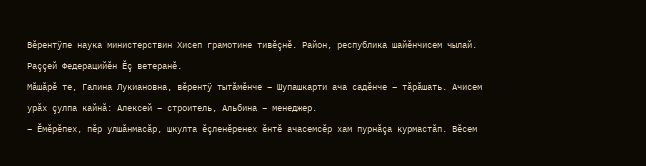Вĕрентÿпе наука министерствин Хисеп грамотине тивĕçнĕ. Район, республика шайĕнчисем чылай. Раççей Федерацийĕн Ĕç ветеранĕ.
Мăшăрĕ те, Галина Лукиановна, вĕрентÿ тытăмĕнче – Шупашкарти ача садĕнче – тăрăшать. Ачисем урăх çулпа кайнă: Алексей – строитель, Альбина – менеджер.
– Ĕмĕрĕпех, пĕр улшăнмасăр, шкулта ĕçленĕренех ĕнтĕ ачасемсĕр хам пурнăçа курмастăп. Вĕсем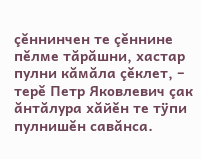çĕннинчен те çĕннине пĕлме тăрăшни, хастар пулни кăмăла çĕклет, – терĕ Петр Яковлевич çак ăнтăлура хăйĕн те тÿпи пулнишĕн савăнса.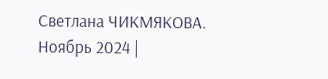Светлана ЧИКМЯКОВА.
Ноябрь 2024 |